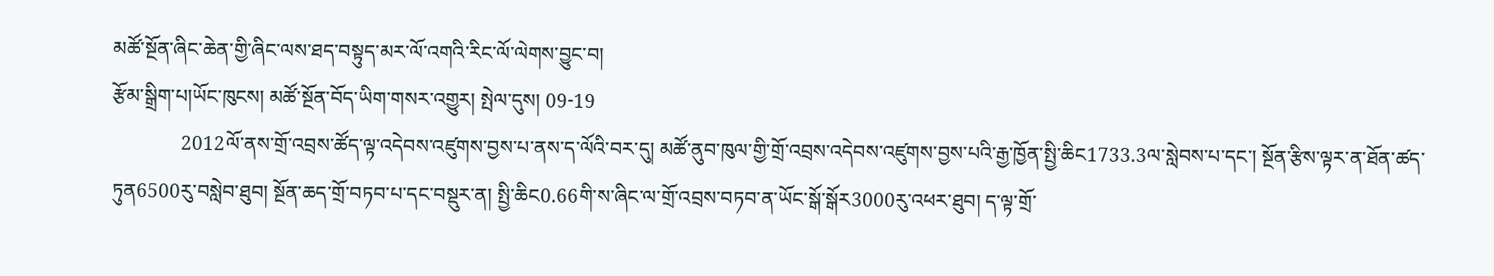མཚོ་སྔོན་ཞིང་ཆེན་གྱི་ཞིང་ལས་ཐད་བསྟུད་མར་ལོ་འགའི་རིང་ལོ་ལེགས་བྱུང་བ།
རྩོམ་སྒྲིག་པ།ཡོང་ཁུངས། མཚོ་སྔོན་བོད་ཡིག་གསར་འགྱུར། སྤེལ་དུས། 09-19
              2012ལོ་ནས་གྲོ་འབྲས་ཚོད་ལྟ་འདེབས་འཛུགས་བྱས་པ་ནས་ད་ལོའི་བར་དུ། མཚོ་ནུབ་ཁུལ་གྱི་གྲོ་འབྲས་འདེབས་འཛུགས་བྱས་པའི་རྒྱ་ཁྱོན་སྤྱི་ཆིང1733.3ལ་སླེབས་པ་དང་། སྔོན་རྩིས་ལྟར་ན་ཐོན་ཚད་ཏུན6500རུ་བསླེབ་ཐུབ། སྔོན་ཆད་གྲོ་བཏབ་པ་དང་བསྡུར་ན། སྤྱི་ཆིང0.66གི་ས་ཞིང་ལ་གྲོ་འབྲས་བཏབ་ན་ཡོང་སྒོ་སྒོར3000རུ་འཕར་ཐུབ། ད་ལྟ་གྲོ་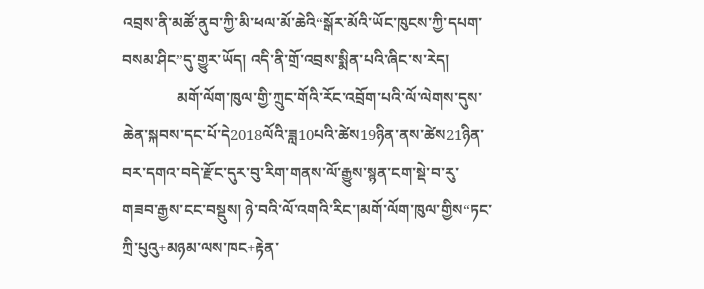འབྲས་ནི་མཚོ་ནུབ་ཀྱི་མི་ཕལ་མོ་ཆེའི“སྒོར་མོའི་ཡོང་ཁུངས་ཀྱི་དཔག་བསམ་ཤིང”དུ་གྱུར་ཡོད། འདི་ནི་གྲོ་འབྲས་སྨིན་པའི་ཞིང་ས་རེད།
              མགོ་ལོག་ཁུལ་གྱི་ཀྲུང་གོའི་རོང་འབྲོག་པའི་ལོ་ལེགས་དུས་ཆེན་སྐབས་དང་པོ་དེ2018ལོའི་ཟླ10པའི་ཚེས19ཉིན་ནས་ཚེས21ཉིན་བར་དགའ་བདེ་རྫོང་དུར་བུ་རིག་གནས་ལོ་རྒྱུས་སྙན་ངག་སྡེ་བ་རུ་གཟབ་རྒྱས་ངང་བསྡུས། ཉེ་བའི་ལོ་འགའི་རིང་།མགོ་ལོག་ཁུལ་གྱིས“ཏང་ཀྲི་པུའུ+མཉམ་ལས་ཁང+རྟེན་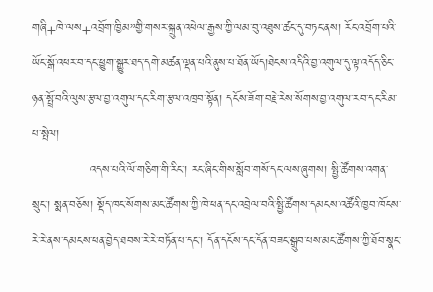གཞི+ཁེ་ལས+འབྲོག་ཁྱིམ”གྱི་གསར་སྐྲུན་འཕེལ་རྒྱས་ཀྱི་ལམ་བུ་འཐུས་ཚང་དུ་བཏང་ནས། རོང་འབྲོག་པའི་ཡོང་སྒོ་འཕར་བ་དང་ཕྱུག་སྒྱུར་ཐད་དགེ་མཚན་ལྡན་པའི་ནུས་པ་ཐོན་ཡོད།ཐེངས་འདིའི་བྱ་འགུལ་དུ་ལྟ་འདོད་ཅིང་ཉན་སྤྲོ་བའི་ལུས་རྩལ་བྱ་འགུལ་དང་རིག་རྩལ་འཁྲབ་སྟོན། དངོས་ཟོག་བརྗེ་རེས་སོགས་བྱ་འགུལ་རབ་དང་རིམ་པ་སྤེལ།
              འདས་པའི་ལོ་གཅིག་གི་རིང་། རང་ཞིང་གིས་སློབ་གསོ་དང་ལས་ཞུགས། སྤྱི་ཚོགས་འགན་སྲུང་། སྨན་བཅོས། སྡོད་ཁང་སོགས་མང་ཚོགས་ཀྱི་ཁེ་ཕན་དང་འབྲེལ་བའི་སྤྱི་ཚོགས་དམངས་འཚོའི་ཁྱབ་ཁོངས་རེ་རེ་ནས་དམངས་ཕན་བྱེད་ཐབས་རེ་རེ་བཏོན་པ་དང་། དོན་དངོས་དང་དོན་བཟང་སྒྲུབ་པས་མང་ཚོགས་ཀྱི་ཐོབ་སྣང་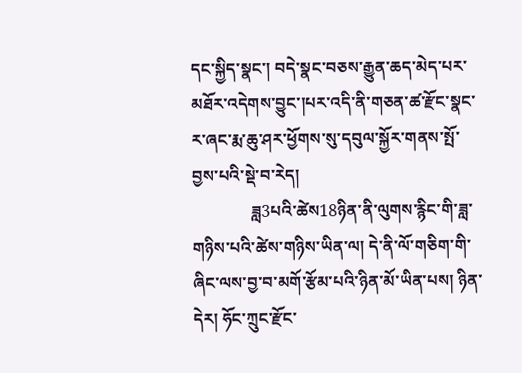དང་སྐྱིད་སྣང་། བདེ་སྣང་བཅས་རྒྱུན་ཆད་མེད་པར་མཐོར་འདེགས་བྱུང་།པར་འདི་ནི་གཅན་ཚ་རྫོང་སྣང་ར་ཞང་རྨ་ཆུ་ཤར་ཕྱོགས་སུ་དབུལ་སྐྱོར་གནས་སྤོ་བྱས་པའི་སྡེ་བ་རེད།
              ཟླ3པའི་ཚེས18ཉིན་ནི་ལུགས་རྙིང་གི་ཟླ་གཉིས་པའི་ཚེས་གཉིས་ཡིན་ལ། དེ་ནི་ལོ་གཅིག་གི་ཞིང་ལས་བྱ་བ་མགོ་རྩོམ་པའི་ཉིན་མོ་ཡིན་པས། ཉིན་དེར། ཧོང་ཀྲུང་རྫོང་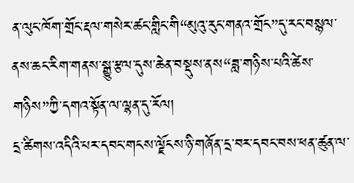ན་ལུང་ཁོག་གྲོང་རྡལ་གསེར་ཚང་གླིང་གི“མུའུ་རུང་གནའ་གྲོང”དུ་རང་བསྙལ་ནས་ཆང་རིག་གནས་སྒྱུ་རྩལ་དུས་ཆེན་བསྡུས་ནས“ཟླ་གཉིས་པའི་ཚེས་གཉིས”ཀྱི་དགའ་སྟོན་ལ་ལྷན་དུ་རོལ།
དྲ་ཚིགས་འདིའི་པར་དབང་གངས་ལྗོངས་ཉི་གཞོན་དྲ་བར་དབང་བས་ཕན་ཚུན་ལ་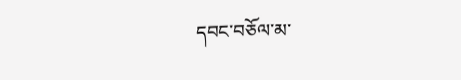དབང་བཅོལ་མ་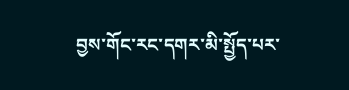བྱས་གོང་རང་དགར་མི་སྤྱོད་པར་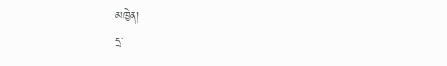མཁྱེན།
དྲ་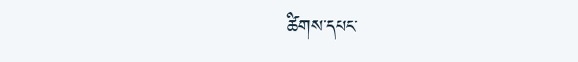ཚིགས་དཔང་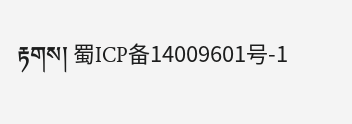རྟགས། 蜀ICP备14009601号-1